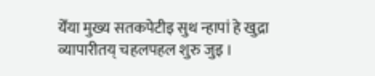येँया मुख्य सतकपेटीइ सुथ न्हापां हे खुद्रा व्यापारीतय् चहलपहल शुरु जुइ ।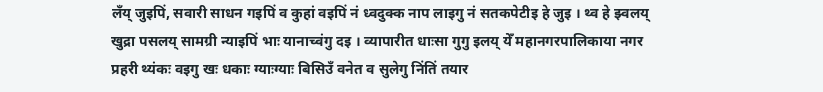लँय् जुइपिं, सवारी साधन गइपिं व कुहां वइपिं नं ध्वदुक्क नाप लाइगु नं सतकपेटीइ हे जुइ । थ्व हे झ्वलय् खुद्रा पसलय् सामग्री न्याइपिं भाः यानाच्वंगु दइ । व्यापारीत धाःसा गुगु इलय् येँ महानगरपालिकाया नगर प्रहरी थ्यंकः वइगु खः धकाः ग्याःग्याः बिसिउँ वनेत व सुलेगु निंतिं तयार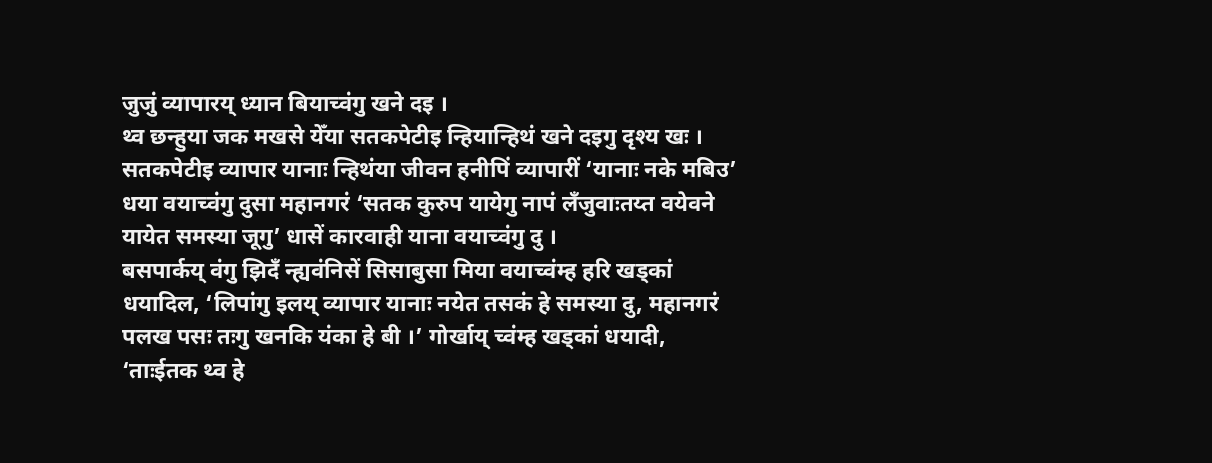जुजुं व्यापारय् ध्यान बियाच्वंगु खने दइ ।
थ्व छन्हुया जक मखसे येँया सतकपेटीइ न्हियान्हिथं खने दइगु दृश्य खः । सतकपेटीइ व्यापार यानाः न्हिथंया जीवन हनीपिं व्यापारीं ‘यानाः नके मबिउ’ धया वयाच्वंगु दुसा महानगरं ‘सतक कुरुप यायेगु नापं लँजुवाःतय्त वयेवने यायेत समस्या जूगु’ धासें कारवाही याना वयाच्वंगु दु ।
बसपार्कय् वंगु झिदँ न्ह्यवंनिसें सिसाबुसा मिया वयाच्वंम्ह हरि खड्कां धयादिल, ‘लिपांगु इलय् व्यापार यानाः नयेत तसकं हे समस्या दु, महानगरं पलख पसः तःगु खनकि यंका हे बी ।’ गोर्खाय् च्वंम्ह खड्कां धयादी, ‘ताःईतक थ्व हे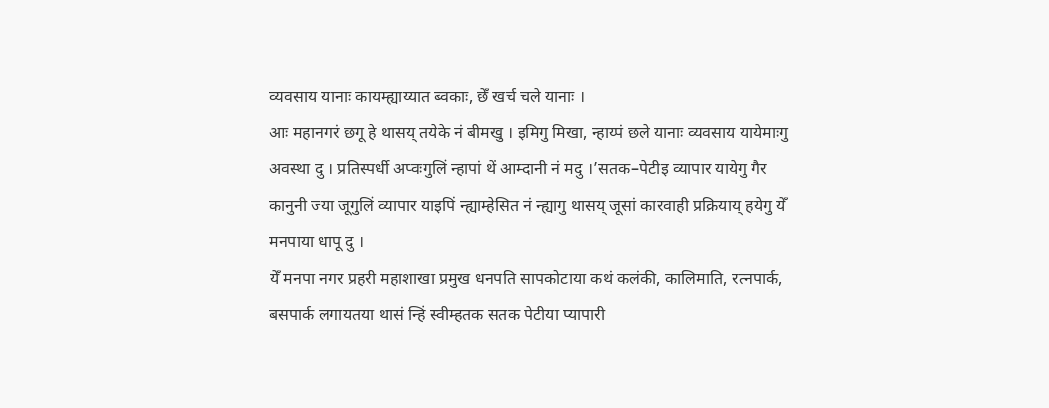व्यवसाय यानाः कायम्ह्याय्यात ब्वकाः, छेँ खर्च चले यानाः ।
आः महानगरं छगू हे थासय् तयेके नं बीमखु । इमिगु मिखा, न्हाय्पं छले यानाः व्यवसाय यायेमाःगु अवस्था दु । प्रतिस्पर्धी अप्वःगुलिं न्हापां थें आम्दानी नं मदु ।’सतक–पेटीइ व्यापार यायेगु गैर कानुनी ज्या जूगुलिं व्यापार याइपिं न्ह्याम्हेसित नं न्ह्यागु थासय् जूसां कारवाही प्रक्रियाय् हयेगु येँ मनपाया धापू दु ।
येँ मनपा नगर प्रहरी महाशाखा प्रमुख धनपति सापकोटाया कथं कलंकी, कालिमाति, रत्नपार्क, बसपार्क लगायतया थासं न्हिं स्वीम्हतक सतक पेटीया प्यापारी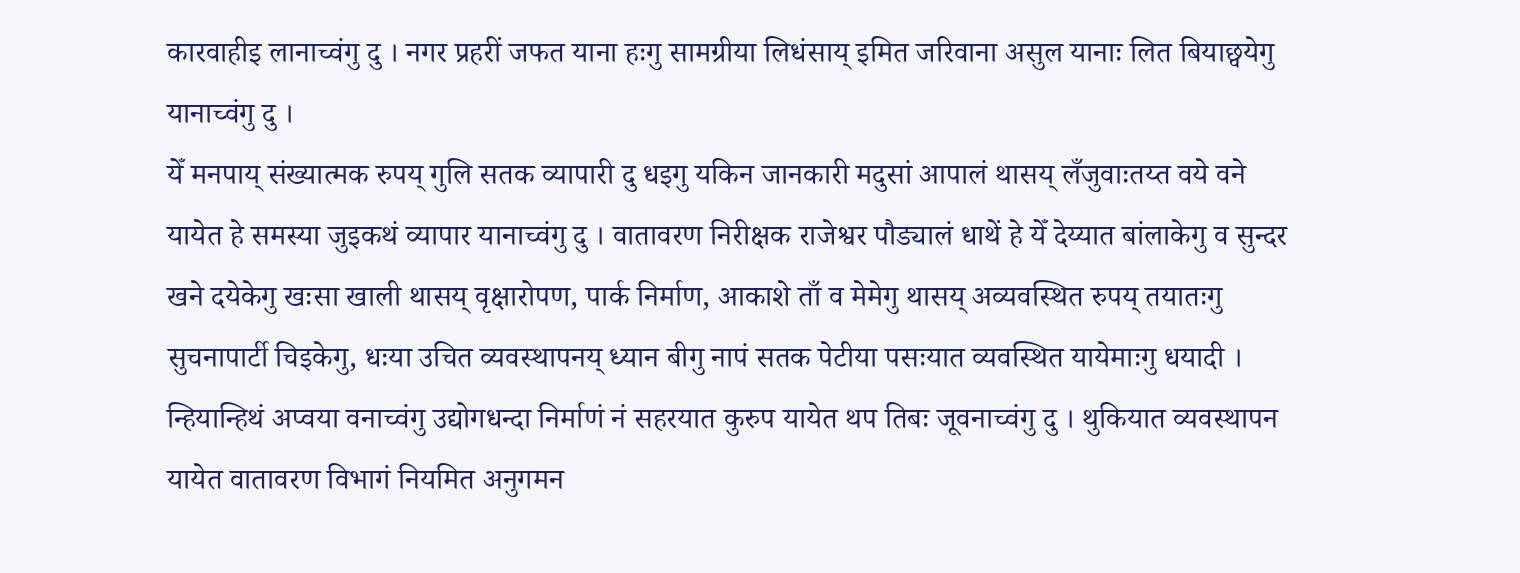कारवाहीइ लानाच्वंगु दु । नगर प्रहरीं जफत याना हःगु सामग्रीया लिधंसाय् इमित जरिवाना असुल यानाः लित बियाछ्वयेगु यानाच्वंगु दु ।
येँ मनपाय् संख्यात्मक रुपय् गुलि सतक व्यापारी दु धइगु यकिन जानकारी मदुसां आपालं थासय् लँजुवाःतय्त वये वने यायेत हे समस्या जुइकथं व्यापार यानाच्वंगु दु । वातावरण निरीक्षक राजेश्वर पौड्यालं धाथें हे येँ देय्यात बांलाकेगु व सुन्दर खने दयेकेगु खःसा खाली थासय् वृक्षारोपण, पार्क निर्माण, आकाशे ताँ व मेमेगु थासय् अव्यवस्थित रुपय् तयातःगु सुचनापार्टी चिइकेगु, धःया उचित व्यवस्थापनय् ध्यान बीगु नापं सतक पेटीया पसःयात व्यवस्थित यायेमाःगु धयादी ।
न्हियान्हिथं अप्वया वनाच्वंगु उद्योगधन्दा निर्माणं नं सहरयात कुरुप यायेत थप तिबः जूवनाच्वंगु दु । थुकियात व्यवस्थापन यायेत वातावरण विभागं नियमित अनुगमन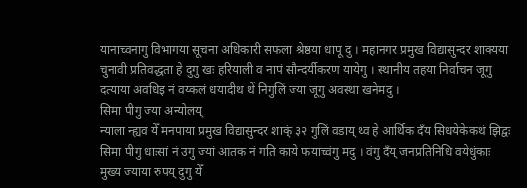यानाच्वनागु विभागया सूचना अधिकारी सफला श्रेष्ठया धापू दु । महानगर प्रमुख विद्यासुन्दर शाक्यया चुनावी प्रतिवद्धता हे दुगु खः हरियाली व नापं सौन्दर्यीकरण यायेगु । स्थानीय तहया निर्वाचन जूगु दत्याया अवधिइ नं वय्कलं धयादीथ थें निगुलिं ज्या जूगु अवस्था खनेमदु ।
सिमा पीगु ज्या अन्योलय्
न्याला न्ह्यव येँ मनपाया प्रमुख विद्यासुन्दर शाक्ं ३२ गुलिं वडाय् थ्व हे आर्थिक दँय सिधयेकेकथं झिद्वः सिमा पीगु धाःसां नं उगु ज्यां आतक नं गति काये फयाच्वंगु मदु । वंगु दँय् जनप्रतिनिधि वयेधुंकाः मुख्य ज्याया रुपय् दुगु येँ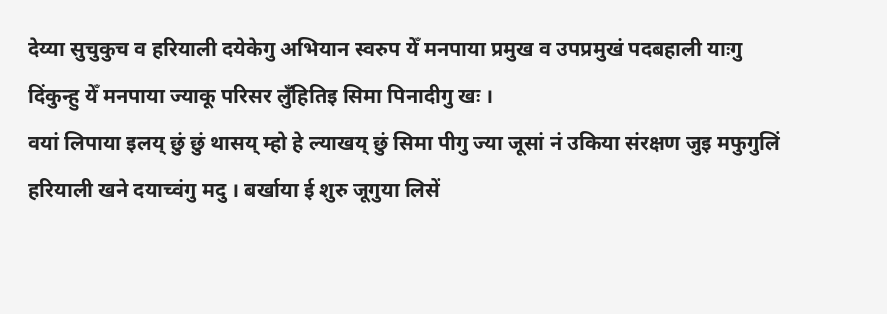देय्या सुचुकुच व हरियाली दयेकेगु अभियान स्वरुप येँ मनपाया प्रमुख व उपप्रमुखं पदबहाली याःगु दिंकुन्हु येँ मनपाया ज्याकू परिसर लुँहितिइ सिमा पिनादीगु खः ।
वयां लिपाया इलय् छुं छुं थासय् म्हो हे ल्याखय् छुं सिमा पीगु ज्या जूसां नं उकिया संरक्षण जुइ मफुगुलिं हरियाली खने दयाच्वंगु मदु । बर्खाया ई शुरु जूगुया लिसें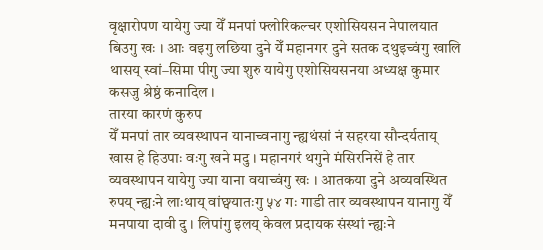वृक्षारोपण यायेगु ज्या येँ मनपां फ्लोरिकल्चर एशोसियसन नेपालयात बिउगु खः । आः वइगु लछिया दुने येँ महानगर दुने सतक दथुइच्वंगु खालि थासय् स्वां–सिमा पीगु ज्या शुरु यायेगु एशोसियसनया अध्यक्ष कुमार कसजु श्रेष्ठं कनादिल ।
तारया कारणं कुरुप
येँ मनपां तार व्यवस्थापन यानाच्वनागु न्ह्यथंसां नं सहरया सौन्दर्यताय् खास हे हिउपाः वःगु खने मदु । महानगरं थगुने मंसिरनिसें हे तार व्यवस्थापन यायेगु ज्या याना वयाच्वंगु खः । आतकया दुने अव्यवस्थित रुपय् न्ह्यःने लाःथाय् वांछ्वयातःगु ५४ गः गाडी तार व्यवस्थापन यानागु येँ मनपाया दावी दु । लिपांगु इलय् केवल प्रदायक संस्थां न्ह्यःने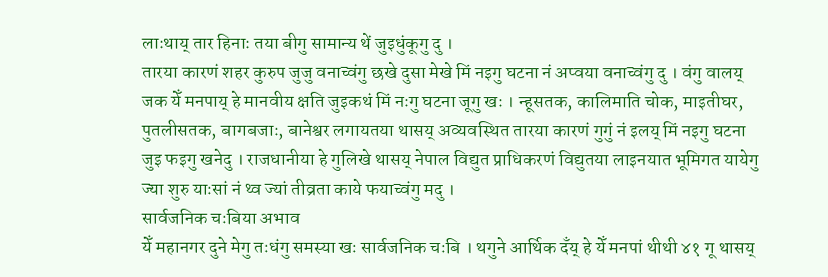लाःथाय् तार हिनाः तया बीगु सामान्य थें जुइधुंकूगु दु ।
तारया कारणं शहर कुरुप जुजु वनाच्वंगु छखे दुसा मेखे मिं नइगु घटना नं अप्वया वनाच्वंगु दु । वंगु वालय् जक येँ मनपाय् हे मानवीय क्षति जुइकथं मिं नःगु घटना जूगु खः । न्हूसतक, कालिमाति चोक, माइतीघर, पुतलीसतक, बागबजाः, बानेश्वर लगायतया थासय् अव्यवस्थित तारया कारणं गुगुं नं इलय् मिं नइगु घटना जुइ फइगु खनेदु । राजधानीया हे गुलिखे थासय् नेपाल विद्युत प्राधिकरणं विद्युतया लाइनयात भूमिगत यायेगु ज्या शुरु याःसां नं थ्व ज्यां तीव्रता काये फयाच्वंगु मदु ।
सार्वजनिक चःबिया अभाव
येँ महानगर दुने मेगु तःधंगु समस्या खः सार्वजनिक चःबि । थगुने आर्थिक दँय् हे येँ मनपां थीथी ४१ गू थासय्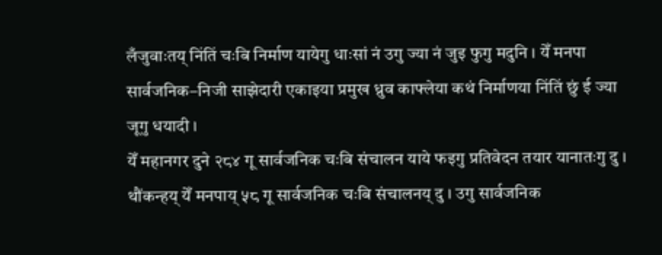लँजुवाःतय् निंतिं चःबि निर्माण यायेगु धाःसां नं उगु ज्या नं जुइ फुगु मदुनि । येँ मनपा सार्वजनिक–निजी साझेदारी एकाइया प्रमुख ध्रुव काफ्लेया कथं निर्माणया निंतिं छुं ई ज्या जूगु धयादी ।
येँ महानगर दुने २८४ गू सार्वजनिक चःबि संचालन याये फइगु प्रतिवेदन तयार यानातःगु दु । थौंकन्हय् येँ मनपाय् ५८ गू सार्वजनिक चःबि संचालनय् दु । उगु सार्वजनिक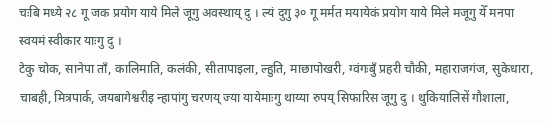चःबि मध्ये २८ गू जक प्रयोग याये मिले जूगु अवस्थाय् दु । ल्यं दुगु ३० गू मर्मत मयायेकं प्रयोग याये मिले मजूगु येँ मनपा स्वयमं स्वीकार याःगु दु ।
टेकु चोक, सानेपा ताँ, कालिमाति, कलंकी, सीतापाइला, ल्हुति, माछापोखरी, ग्वंगःबुँ प्रहरी चौकी, महाराजगंज, सुकेधारा, चाबही, मित्रपार्क, जयबागेश्वरीइ न्हापांगु चरणय् ज्या यायेमाःगु थाय्या रुपय् सिफारिस जूगु दु । थुकियालिसें गौशाला,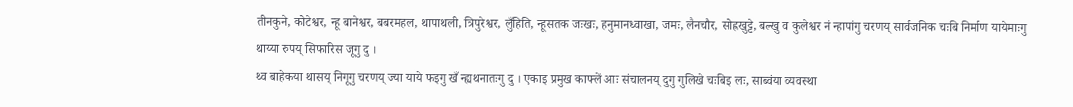तीनकुने, कोटेश्वर, न्हू बानेश्वर, बबरमहल, थापाथली, त्रिपुरेश्वर, लुँहिति, न्हूसतक जःखः, हनुमानध्वाखा, जमः, लैनचौर, सोह्रखुट्टे, बल्खु व कुलेश्वर नं न्हापांगु चरणय् सार्वजनिक चःबि निर्माण यायेमाःगु थाय्या रुपय् सिफारिस जूगु दु ।
थ्व बाहेकया थासय् निगूगु चरणय् ज्या याये फइगु खँ न्ह्यथनातःगु दु । एकाइ प्रमुख काफ्लें आः संचालनय् दुगु गुलिखे चःबिइ लः, साब्वंया व्यवस्था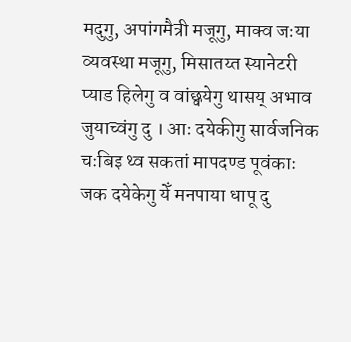मदुगु, अपांगमैत्री मजूगु, माक्व जःया व्यवस्था मजूगु, मिसातय्त स्यानेटरी प्याड हिलेगु व वांछ्वयेगु थासय् अभाव जुयाच्वंगु दु । आः दयेकीगु सार्वजनिक चःबिइ थ्व सकतां मापदण्ड पूवंकाः जक दयेकेगु येँ मनपाया धापू दु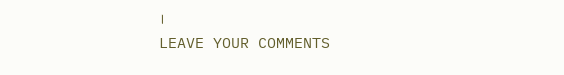।
LEAVE YOUR COMMENTS